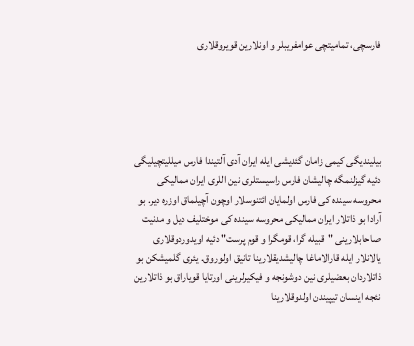فارسچی، تمامیتچی عوامفریبلر و اونلارین قویروقلاری





بیلیندیگی کیمی زامان گئدیشی ایله ایران آدی آلتیندا فارس میللیتچیلیگی دئیه گیزلنمگه چالیشان فارس راسیستلری نین اللری ایران ممالیکی محروسه سینده کی فارس اولمایان ائتنوسلار اوچون آچیلماق اوزره دیر. بو آرادا بو ذاتلار ایران ممالیکی محروسه سینده کی موختلیف دیل و مدنیت صاحابلارینی "قبیله گرا، قومگرا و قوم پرست" دئیه اویدوردوقلاری یالانلار ایله قارالاماغا چالیشدیقلارینا تانیق اولوروق. یئری گلمیشکن بو ذاتلاردان بعضیلری نین دوشونجه و فیکیرلرینی اورتایا قویاراق بو ذاتلارین نئجه اینسان تیپیندن اولدوقلارینا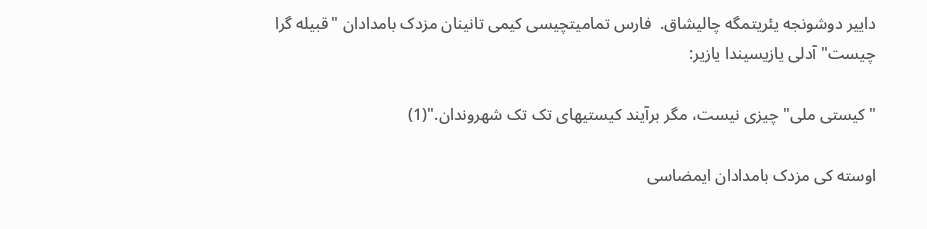داییر دوشونجه یئریتمگه چالیشاق.  فارس تمامیتچیسی کیمی تانینان مزدک بامدادان "قبیله گرا چیست" آدلی یازیسیندا یازیر:

"کیستی ملی" چیزی نیست، مگر برآیند کیستیهای تک تک شهروندان."(1)

اوسته کی مزدک بامدادان ایمضاسی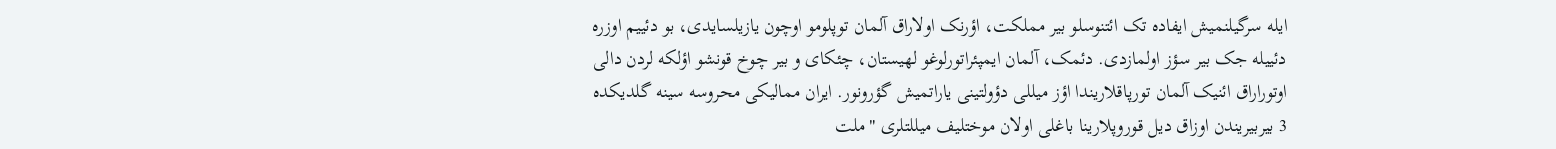ایله سرگیلنمیش ایفاده تک ائتنوسلو بیر مملکت، اؤرنک اولاراق آلمان توپلومو اوچون یازیلسایدی، بو دئییم اوزره دئییله جک بیر سؤز اولمازدی. دئمک، آلمان ایمپئراتورلوغو لهیستان، چئکای و بیر چوخ قونشو اؤلکه لردن دالی اوتوراراق ائنیک آلمان تورپاقلاریندا اؤز میللی دؤولتینی یاراتمیش گؤرونور. ایران ممالیکی محروسه سینه گلدیکده 3 بیربیریندن اوزاق دیل قوروپلارینا باغلی اولان موختلیف میللتلری "ملت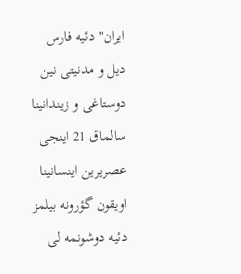ایران" دئیه فارس دیل و مدنیتی نین دوستاغی و زیندانینا سالماق 21 اینجی عصریرین اینسانینا اویقون گؤرونه بیلمز دئیه دوشونمه لی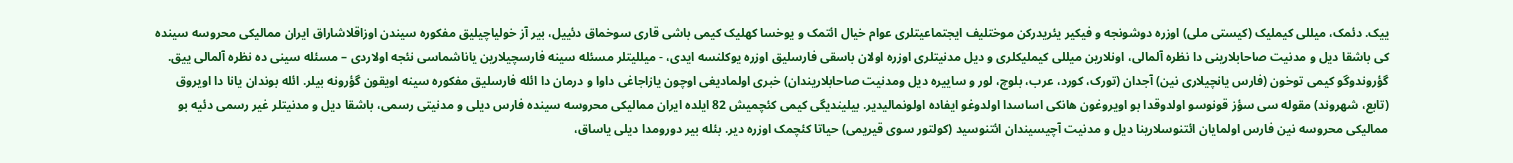ییک. دئمک، میللی کیملیک (کیستی ملی) اوزره دوشونجه و فیکیر یئریدرکن موختلیف ایجتماعیتلری عوام خیال ائتمک و یوخسا کهلیک کیمی باشی قاری سوخماق دئییل، بیر آز خولیاچیلیق مفکوره سیندن اوزاقلاشاراق ایران ممالیکی محروسه سینده کی باشقا دیل و مدنیت صاحابلارینی دا نظره آلمالی، اونلارین میللی کیملیکلری و دیل مدنیتلری اوزره اولان باسقی فارسلیق اوزره یوکلنسه ایدی، - میللیتلر مسئله سینه فارسچیلارین یاناشماسی نئجه اولاردی – مسئله سینی ده نظره آلمالی ییق. گؤروندوگو کیمی توخون (فارس یانچیلاری نین) آجدان (تورک، کورد، عرب، بلوچ، لور و ساییره دیل ومدنیت صاحابلاریندان) خبری اولمادیغی اوچون یازاجاغی داوا و درمان دا ائله فارسلیق مفکوره سینه اویقون گؤرونه بیلر. ائله بوندان یانا دا اویروق (تابع، شهروند) مقوله سی سؤز قونوسو اولدوقدا بو اویروغون هانکی اساسدا اولدوغو ایفاده اولونمالیدیر. بیلیندیگی کیمی کئچمیش 82 ایلده ایران ممالیکی محروسه سینده فارس دیلی و مدنیتی رسمی، باشقا دیل و مدنیتلر غیر رسمی دئیه بو ممالیکی محروسه نین فارس اولمایان ائتنوسلارینا دیل و مدنیت آچیسیندان ائتنوسید (کولتور سوی قیریمی) حیاتا کئچمک اوزره دیر. بئله بیر دورومدا دیلی یاساق،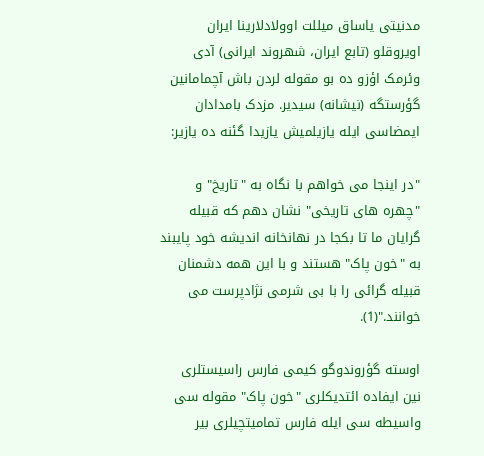مدنیتی یاساق میللت اوولادلارینا ایران اویروقلو (تابع ایران، شهروند ایرانی) آدی وئرمک اؤزو ده بو مقوله لردن باش آچمامانین گؤرستگه (نیشانه) سیدیر. مزدک بامدادان ایمضاسی ایله یازیلمیش یازیدا گئنه ده یازیر:

"در اینجا می خواهم با نگاه به "تاریخ" و "چهره های تاریخی" نشان دهم که قبیله گرایان ما تا بکجا در نهانخانه اندیشه خود پایبند به "خون پاک" هستند و با این همه دشمنان قبیله گرائی را با بی شرمی نژادپرست می خوانند."(1).

اوسته گؤروندوگو کیمی فارس راسیستلری نین ایفاده ائتدیکلری "خون پاک" مقوله سی واسیطه سی ایله فارس تمامیتچیلری بیر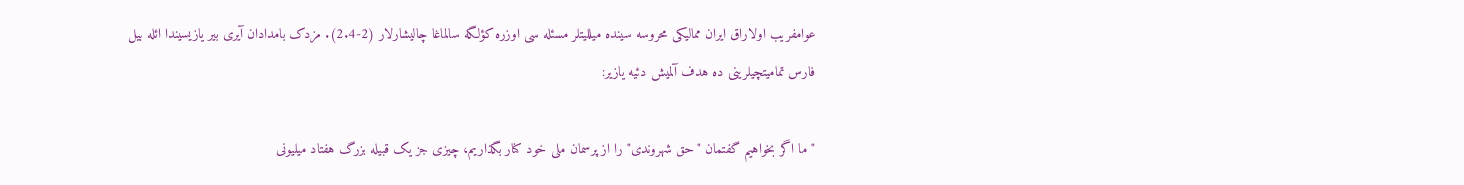عوامفریب اولاراق ایران ممالیکی محروسه سینده میللیتلر مسئله سی اوزره کؤلگه سالماغا چالیشارلار (2-2.4). مزدک بامدادان آیری بیر یازیسیندا ائله بیل فارس تمامیتچیلرینی ده هدف آلمیش دئیه یازیر:

" ما اگر بخواهیم گفتمان "حق شهروندی" را از پرسمان ملی خود کنار بگذاریم، چیزی جز یک قبیله بزرگ هفتاد میلیونی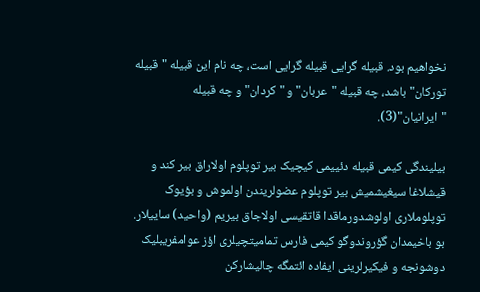نخواهیم بود. قبیله گرایی قبیله گرایی است، چه نام این قبیله "قبیله تورکان" باشد، چه قبیله "عربان" و "کردان" و چه قبیله "ایرانیان"(3).

بیلیندگی کیمی قبیله دئییمی کیچیک بیر توپلوم اولاراق بیر کند و قیشلاغا سیغیشمیش بیر توپلوم عضولریندن اولموش و بؤیوک توپلوملاری اولوشدورماقدا قاتقیسی اولاجاق بیریم (واحید) ساییلار. بو باخیمدان گؤروندوگو کیمی فارس تمامیتچیلری اؤز عوامفریبلیک دوشونجه و فیکیرلرینی ایفاده ائتمگه چالیشارکن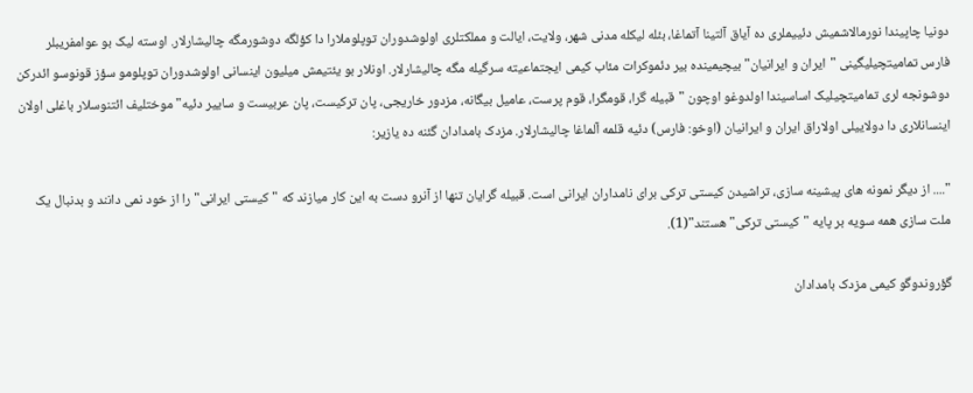دونیا چاپیندا نورمالاشمیش دئییملری ده آیاق آلتینا آتماغا، بئله لیکله مدنی شهر، ولایت، ایالت و مملکتلری اولوشدوران توپلوملارا دا کؤلگه دوشورمگه چالیشارلار. اوسته لیک بو عوامفریبلر فارس تمامیتچیلیگینی "ایران و ایرانیان" بیچیمینده بیر دئموکرات مئاب کیمی ایجتماعیته سرگیله مگه چالیشارلار. اونلار بو یئتیمش میلیون اینسانی اولوشدوران توپلومو سؤز قونوسو ائدرکن دوشونجه لری تمامیتچیلیک اساسیندا اولدوغو اوچون "قبیله گرا، قومگرا، قوم پرست، عامیل بیگانه، مزدور خاریجی، پان ترکیست، پان عربیست و ساییر دئیه" موختلیف ائتنوسلار باغلی اولان اینسانلاری دا دولاییلی اولاراق ایران و ایرانیان (اوخو: فارس) دئیه قلمه آلماغا چالیشارلار. مزدک بامدادان گئنه ده یازیر:

".... از دیگر نمونه های پیشینه سازی، تراشیدن کیستی ترکی برای نامداران ایرانی است. قبیله گرایان تنها از آنرو دست به این کار میازند که "کیستی ایرانی" را از خود نمی دانند و بدنبال یک ملت سازی همه سویه بر پایه "کیستی ترکی" هستند"(1).

گؤروندوگو کیمی مزدک بامدادان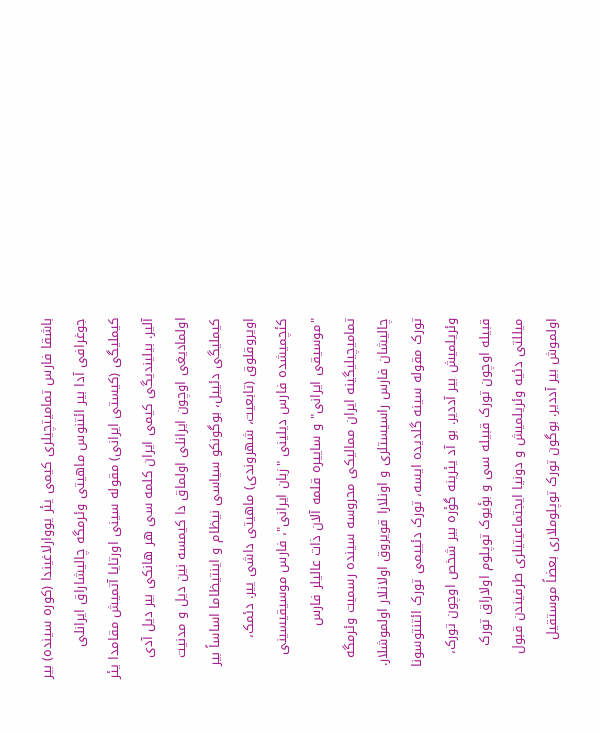باشقا فارس تمامیتچیلری کیمی یئر یووارلاغیندا (کوره سینده) بیر جوغرافی آدا بیر ائتنوس ماهیتی وئرمگه چالیشاراق ایرانلی کیملیگی (کیستی ایرانی) مقوله سینی اورتایا آتمیش مقامدا یئر آلیر. بیلیندیگی کیمی ایران کلمه سی هر هانکی بیر دیل آدی اولمادیغی اوچون ایرانلی اولماق دا کیمسه نین دیل و مدنیت کیملیگی دئییل، بوگونکو سیاسی نیظام و اینتیظاما اساساً بیر اویروقلوق (تابعیت، شهروندی) ماهیتی داشی ییر. دئمک، کئچمیشده فارس دیلینی "زبان ایرانی"، فارس موسیقیسینی "موسیقی ایرانی" و ساییره قلمه آلان ذات عالیلر فارس تمامیچیلیگینه ایران ممالیکی محروسه سینده رسمیت وئرمگه چالیشان فارس راسیستلری و اونلارا قویروق اولانلار اولموشلار. تورک مقوله سینه گلدیده ایسه، تورک دئییمی تورک ائتنتوسونا وئریلمیش بیر آددیر. بو آد یئرینه گؤره بیر شخص اوچون تورک، قبیله اوچون تورک قبیله سی و بؤیوک توپلوم اولاراق تورک میللتی دئیه وئریلمیش و دونیا ایجتماعیتیلری طرفیندن قبول اولموش بیر آددیر. بوگون تورک توپلوملاری بعضاً موستقیل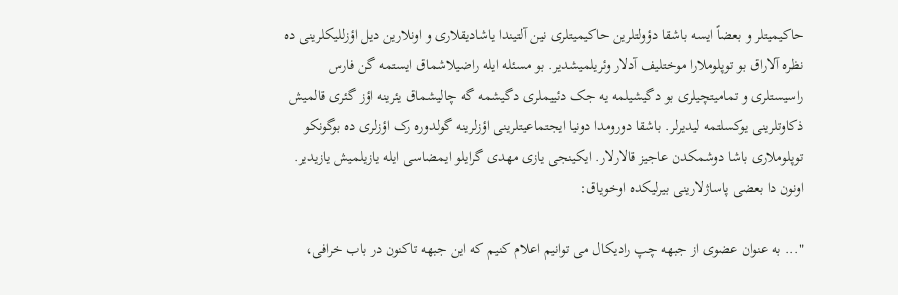حاکیمیتلر و بعضاً ایسه باشقا دؤولتلرین حاکیمیتلری نین آلتیندا یاشادیقلاری و اونلارین دیل اؤزللیکلرینی ده نظره آلاراق بو توپلوملارا موختلیف آدلار وئریلمیشدیر. بو مسئله ایله راضیلاشماق ایستمه گن فارس راسیستلری و تمامیتچیلری بو دگیشیلمه یه جک دئییملری دگیشمه گه چالیشماق یئرینه اؤز گئری قالمیش ذکاوتلرینی یوکسلتمه لیدیرلر. باشقا دورومدا دونیا ایجتماعیتلرینی اؤزلرینه گولدوره رک اؤزلری ده بوگونکو توپلوملاری باشا دوشمکدن عاجیز قالارلار. ایکینجی یازی مهدی گرایلو ایمضاسی ایله یازیلمیش یازیدیر. اونون دا بعضی پاساژلارینی بیرلیکده اوخویاق:

"... به عنوان عضوی از جبهه چپ رادیکال می توانیم اعلام کنیم که این جبهه تاکنون در باب خرافی،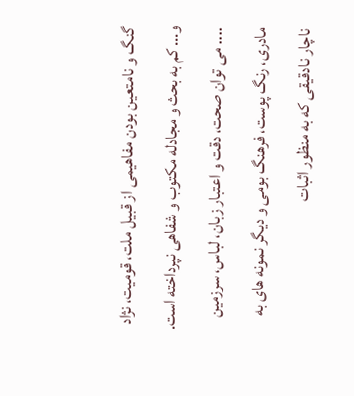گنگ و نامتعین بودن مفاهیمی از قبیل ملت، قومیت، نژاد و... کم به بحث و مجادله مکتوب و شفاهی نپرداخته است. .... می توان صحت، دقت و اعتبار زبان، لباس، سرزمین مادری، رنگ پوست، فرهنگ بومی و دیگر نمونه های به ناچار نادقیقی که به منظور اثبات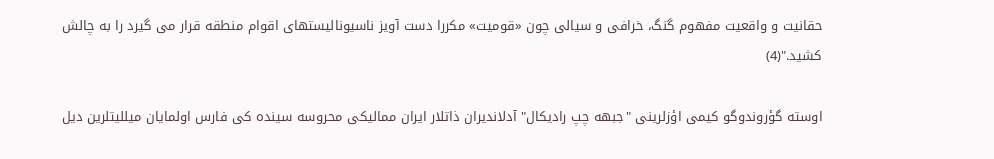حقانیت و واقعیت مفهوم گنگ، خرافی و سیالی چون «قومیت» مکررا دست آویز ناسیونالیستهای اقوام منطقه قرار می گیرد را به چالش کشید."(4)

اوسته گؤروندوگو کیمی اؤزلرینی "جبهه چپ رادیکال" آدلاندیران ذاتلار ایران ممالیکی محروسه سینده کی فارس اولمایان میللیتلرین دیل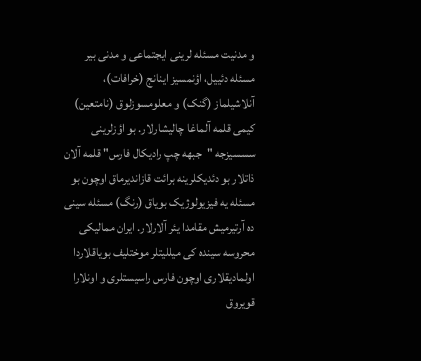و مدنیت مسئله لرینی ایجتماعی و مدنی بیر مسئله دئییل، اؤنمسیز اینانج (خرافات)، آنلاشیلماز (گنک) و معلومسوزلوق (نامتعین) کیمی قلمه آلماغا چالیشارلار. بو اؤزلرینی سسسیزجه "جبهه چپ رادیکال فارس" قلمه آلان ذاتلار بو دئدیکلرینه برائت قازاندیرماق اوچون بو مسئله یه فیزیولوژیک بویاق (رنگ) مسئله سینی ده آرتیرمیش مقامدا یئر آلارلار. ایران ممالیکی محروسه سینده کی میللیتلر موختلیف بویاقلاردا اولمادیقلاری اوچون فارس راسیستلری و اونلارا قویروق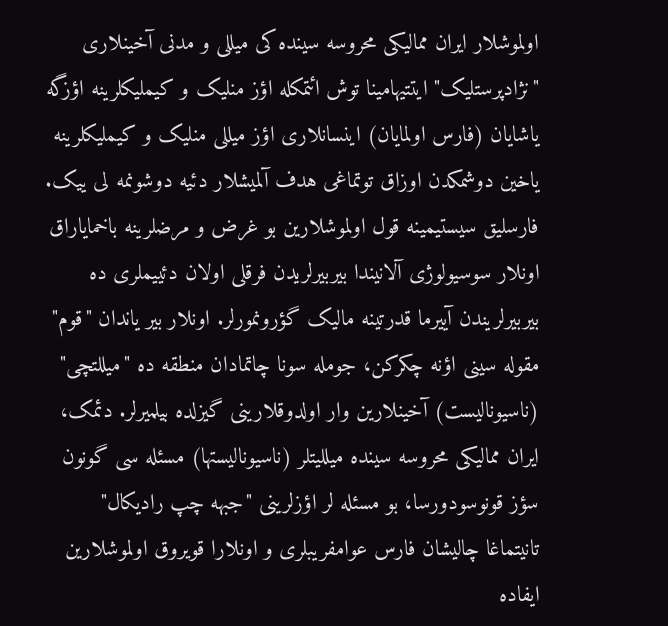اولموشلار ایران ممالیکی محروسه سینده کی میللی و مدنی آخینلاری "نژادپرستلیک" ایتتیهامینا توش ائتمکله اؤز منلیک و کیملیکلرینه اؤزگه یاشایان (فارس اولمایان) اینسانلاری اؤز میللی منلیک و کیملیکلرینه یاخین دوشمکدن اوزاق توتماغی هدف آلمیشلار دئیه دوشونمه لی ییک. فارسلیق سیستیمینه قول اولموشلارین بو غرض و مرضلرینه باخمایاراق اونلار سوسیولوژی آلانیندا بیربیرلریدن فرقلی اولان دئییملری ده بیربیرلریندن آییرما قدرتینه مالیک گؤرونمورلر. اونلار بیر یاندان "قوم" مقوله سینی اؤنه چکرکن، جومله سونا چاتمادان منطقه ده "میللتچی" (ناسیونالیست) آخینلارین وار اولدوقلارینی گیزلده بیلمیرلر. دئمک، ایران ممالیکی محروسه سینده میللیتلر (ناسیونالیستها) مسئله سی گونون سؤز قونوسودورسا، بو مسئله لر اؤزلرینی "جبهه چپ رادیکال" تانیتماغا چالیشان فارس عوامفریبلری و اونلارا قویروق اولموشلارین ایفاده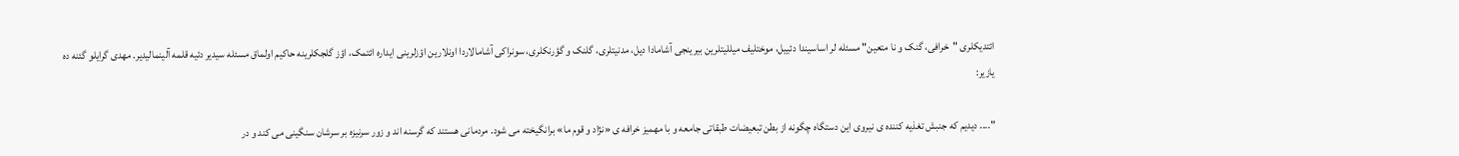ائتدیکلری "خرافی، گنک و نا متعین" مسئله لر اساسیندا دئییل، موختلیف میللیتلرین بیرینجی آشامادا دیل، مدنیتلری، گلنک و گؤرنکلری، سونراکی آشامالاردا اونلارین اؤزلرینی ایداره ائتمک، اؤز گلجکلرینه حاکیم اولماق مسئله سیدیر دئیه قلمه آلینمالیدیر. مهدی گرایلو گئنه ده یازیر:

".... دیدیم که جنبش تغذیه کننده ی نیروی این دستگاه چگونه از بطن تبعیضات طبقاتی جامعه و با مهمیز خرافه ی «نژاد و قوم ما» برانگیخته می شود. مردمانی هستند که گرسنه اند و زور سرنیزه بر سرشان سنگینی می کند و در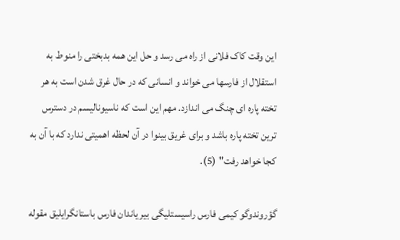این وقت کاک فلانی از راه می رسد و حل این همه بدبختی را منوط به استقلال از فارسها می خواند و انسانی که در حال غرق شدن است به هر تخته پاره ای چنگ می اندازد. مهم این است که ناسیونالیسم در دسترس ترین تخته پاره باشد و برای غریق بینوا در آن لحظه اهمیتی ندارد که با آن به کجا خواهد رفت" (5).

گؤروندوگو کیمی فارس راسیستلیگی بیر یاندان فارس باستانگرایلیق مقوله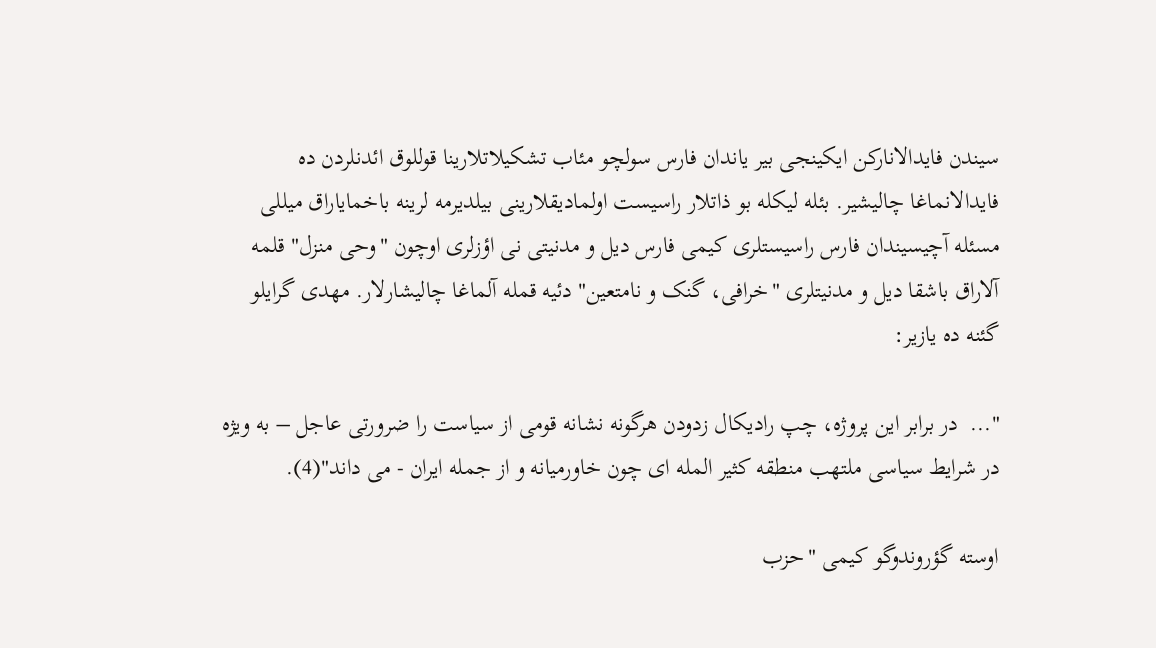سیندن فایدالانارکن ایکینجی بیر یاندان فارس سولچو مئاب تشکیلاتلارینا قوللوق ائدنلردن ده فایدالانماغا چالیشیر. بئله لیکله بو ذاتلار راسیست اولمادیقلارینی بیلدیرمه لرینه باخمایاراق میللی مسئله آچیسیندان فارس راسیستلری کیمی فارس دیل و مدنیتی نی اؤزلری اوچون "وحی منزل" قلمه آلاراق باشقا دیل و مدنیتلری "خرافی، گنک و نامتعین" دئیه قمله آلماغا چالیشارلار. مهدی گرایلو گئنه ده یازیر:

"...  در برابر این پروژه، چپ رادیکال زدودن هرگونه نشانه قومی از سیاست را ضرورتی عاجل – به ویژه در شرایط سیاسی ملتهب منطقه کثیر المله ای چون خاورمیانه و از جمله ایران - می داند"(4).

اوسته گؤروندوگو کیمی "حزب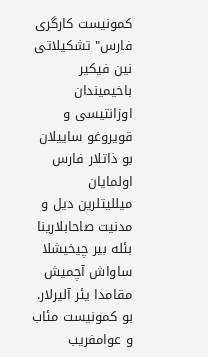کمونیست کارگری فارس" تشکیلاتی نین فیکیر باخیمیندان اوزانتیسی و قویروغو ساییلان بو ذاتلار فارس اولمایان میللیتلرین دیل و مدنیت صاحابلارینا بئله بیر چیخیشلا ساواش آچمیش مقامدا یئر آلیرلار. بو کمونیست مئاب و عوامفریب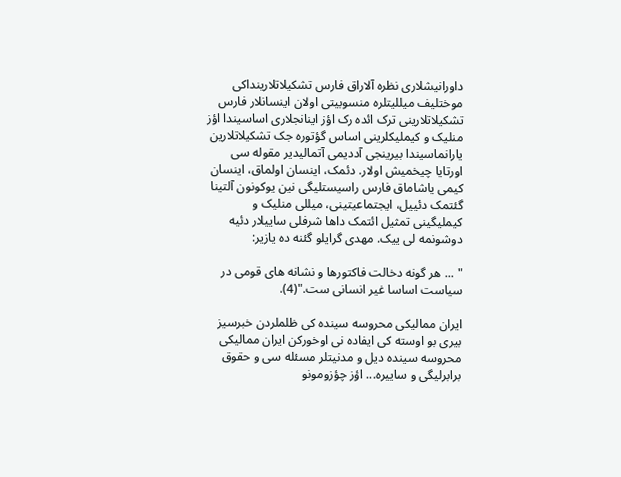داورانیشلاری نظره آلاراق فارس تشکیلاتلارینداکی موختلیف میللیتلره منسوبیتی اولان اینسانلار فارس تشکیلاتلارینی ترک ائده رک اؤز اینانجلاری اساسیندا اؤز منلیک و کیملیکلرینی اساس گؤتوره جک تشکیلاتلارین یارانماسیندا بیرینجی آددیمی آتمالیدیر مقوله سی اورتایا چیخمیش اولار. دئمک، اینسان اولماق، اینسان کیمی یاشاماق فارس راسیستلیگی نین یوکونون آلتینا گئتمک دئییل، ایجتماعیتینی، میللی منلیک و کیملیگینی تمثیل ائتمک داها شرفلی ساییلار دئیه دوشونمه لی ییک. مهدی گرایلو گئنه ده یازیر:

" ... هر گونه دخالت فاکتورها و نشانه های قومی در سیاست اساسا غیر انسانی ست."(4).

ایران ممالیکی محروسه سینده کی ظلملردن خبرسیز بیری بو اوسته کی ایفاده نی اوخورکن ایران ممالیکی محروسه سینده دیل و مدنیتلر مسئله سی و حقوق برابرلیگی و ساییره... اؤز چؤزومونو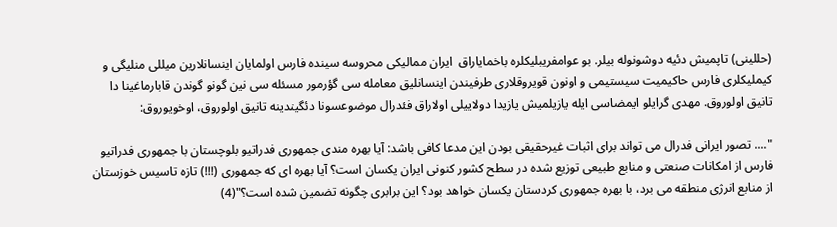(حللینی) تاپمیش دئیه دوشونوله بیلر. بو عوامفریبلیکلره باخمایاراق  ایران ممالیکی محروسه سینده فارس اولمایان اینسانلارین میللی منلیگی و کیملیکلری فارس حاکیمیت سیستیمی و اونون قویروقلاری طرفیندن اینسانلیق معامله سی گؤرمور مسئله سی نین گونو گوندن قابارماغینا دا تانیق اولوروق. مهدی گرایلو ایمضاسی ایله یازیلمیش یازیدا دولاییلی اولاراق فئدرال موضوعسونا دئگیندینه تانیق اولوروق، اوخویوروق:

".... تصور ایرانی فدرال می تواند برای اثبات غیرحقیقی بودن این مدعا کافی باشد: آیا بهره مندی جمهوری فدراتیو بلوچستان با جمهوری فدراتیو فارس از امکانات صنعتی و منابع طبیعی توزیع شده در سطح کشور کنونی ایران یکسان است؟ آیا بهره ای که جمهوری (!!!) تازه تاسیس خوزستان از منابع انرژی منطقه می برد، با بهره جمهوری کردستان یکسان خواهد بود؟ این برابری چگونه تضمین شده است؟"(4)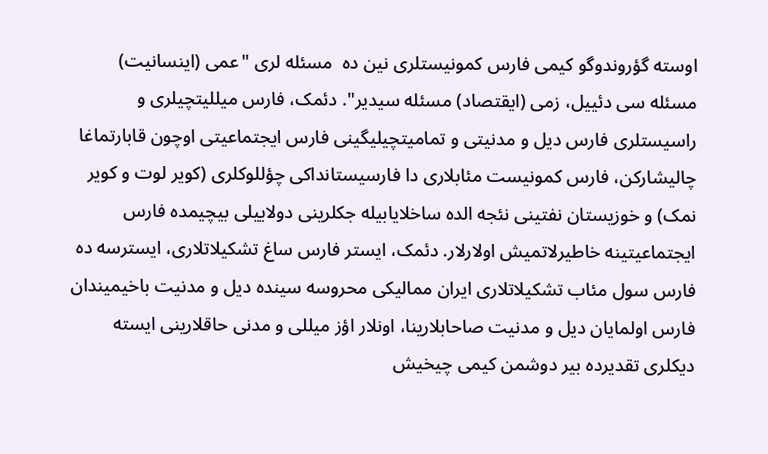اوسته گؤروندوگو کیمی فارس کمونیستلری نین ده  مسئله لری "عمی (اینسانیت) مسئله سی دئییل، زمی (ایقتصاد) مسئله سیدیر". دئمک، فارس میللیتچیلری و راسیستلری فارس دیل و مدنیتی و تمامیتچیلیگینی فارس ایجتماعیتی اوچون قابارتماغا چالیشارکن، فارس کمونیست مئابلاری دا فارسیستانداکی چؤللوکلری (کویر لوت و کویر نمک) و خوزیستان نفتینی نئجه الده ساخلایابیله جکلرینی دولاییلی بیچیمده فارس ایجتماعیتینه خاطیرلاتمیش اولارلار. دئمک، ایستر فارس ساغ تشکیلاتلاری، ایسترسه ده فارس سول مئاب تشکیلاتلاری ایران ممالیکی محروسه سینده دیل و مدنیت باخیمیندان فارس اولمایان دیل و مدنیت صاحابلارینا، اونلار اؤز میللی و مدنی حاقلارینی ایسته دیکلری تقدیرده بیر دوشمن کیمی چیخیش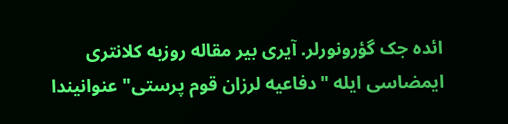ائده جک گؤرونورلر. آیری بیر مقاله روزبه کلانتری ایمضاسی ایله "دفاعیه لرزان قوم پرستی" عنوانیندا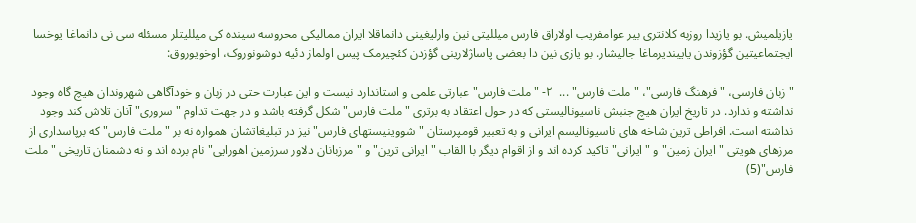یازیلمیش. بو یازیدا روزبه کلانتری بیر عوامفریب اولاراق فارس میللیتی نین وارلیغینی دانماقلا ایران ممالیکی محروسه سینده کی میللیتلر مسئله سی نی دانماغا یوخسا ایجتماعیتین گؤزوندن یاییندیرماغا جالیشار. بو یازی نین دا بعضی پاساژلارینی گؤزدن کئچیرمک پیس اولماز دئیه دوشونوروک، اوخویوروق:

" زبان فارسی، "فرهنگ فارسی"، "ملت فارس" ...  ۲- "ملت فارس" عبارتی علمی و استاندارد نیست و این عبارت حتی در زبان و خودآگاهی شهروندان هیچ گاه وجود نداشته و ندارد. در تاریخ ایران هیچ جنبش ناسیونالیستی که در حول اعتقاد به برتری "ملت فارس" شکل گرفته باشد و در جهت تداوم "سروری" آنان تلاش کند وجود نداشته است. افراطی ترین شاخه های ناسیونالیسم ایرانی و به تعبیر قومپرستان "شووینیستهای فارس" نیز در تبلیغاتشان همواره نه بر "ملت فارس" که برپاسداری از مرزهای هویتی "ایران زمین" و "ایرانی" تاکید کرده اند و از اقوام دیگر با القاب "ایرانی ترین" و "مرزبانان دلاور سرزمین اهورایی" نام برده اند و نه دشمنان تاریخی "ملت فارس"(5)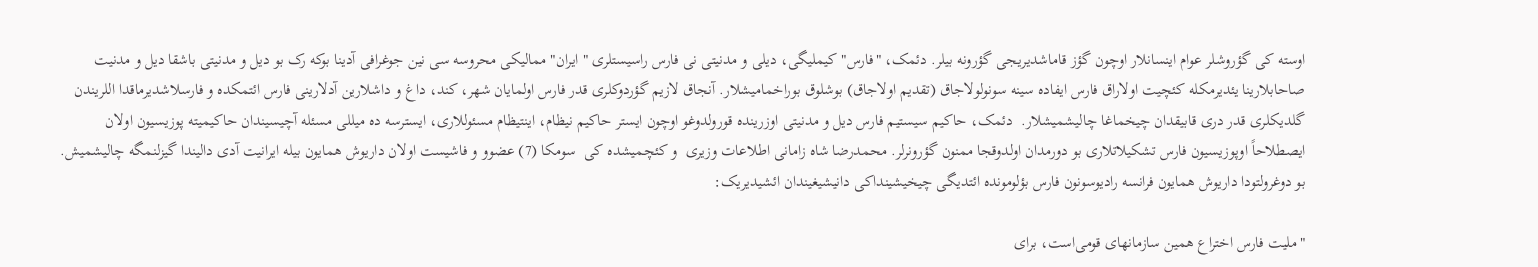اوسته کی گؤروشلر عوام اینسانلار اوچون گؤز قاماشدیریجی گؤرونه بیلر. دئمک، "فارس" کیملیگی، دیلی و مدنیتی نی فارس راسیستلری "ایران" ممالیکی محروسه سی نین جوغرافی آدینا بوکه رک بو دیل و مدنیتی باشقا دیل و مدنیت صاحابلارینا یئدیرمکله کئچیت اولاراق فارس ایفاده سینه سونولولاجاق (تقدیم اولاجاق) بوشلوق بوراخمامیشلار. آنجاق لازیم گؤردوکلری قدر فارس اولمایان شهر، کند، داغ و داشلارین آدلارینی فارس ائتمکده و فارسلاشدیرماقدا اللریندن گلدیکلری قدر دری قابیقدان چیخماغا چالیشمیشلار.  دئمک، حاکیم سیستیم فارس دیل و مدنیتی اوزرینده قورولدوغو اوچون ایستر حاکیم نیظام، اینتیظام مسئوللاری، ایسترسه ده میللی مسئله آچیسیندان حاکیمیته پوزیسیون اولان ایصطلاحاً اوپوزیسیون فارس تشکیلاتلاری بو دورمدان اولدوقجا ممنون گؤرونرلر. محمدرضا شاه زامانی اطلاعات وزیری  و کئچمیشده کی  سومکا (7) عضوو و فاشیست اولان داریوش همایون بیله ایرانیت آدی دالیندا گیزلنمگه چالیشمیش. بو دوغرولتودا داریوش همایون فرانسه رادیوسونون فارس بؤلومونده ائتدیگی چیخیشینداکی دانیشیغیندان ائشیدیریک:

"ملیت فارس اختراع همین سازمانهای قومی‌است، برای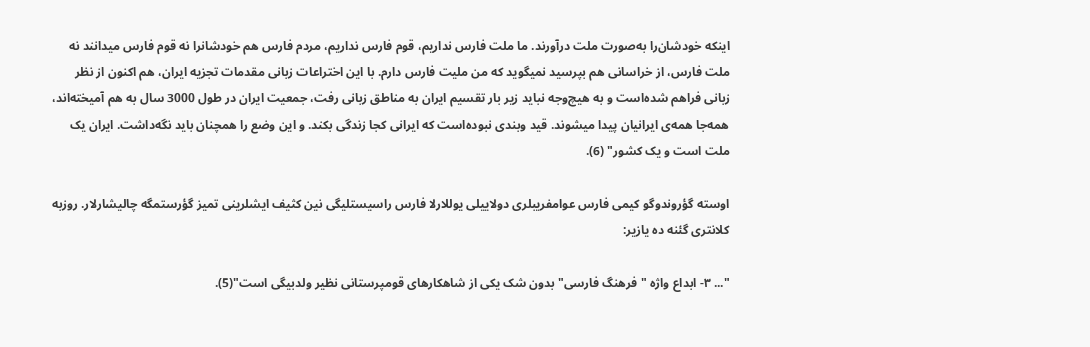اینکه خودشان‌را به‌صورت ملت درآورند. ما ملت فارس نداریم، قوم فارس نداریم، مردم فارس هم خودشانرا نه قوم فارس میدانند نه ملت فارس، از خراسانی هم بپرسید نمیگوید که من ملیت فارس دارم. با این اختراعات زبانی مقدمات تجزیه ایران، هم اکنون از نظر زبانی فراهم شده‌است و به هیچ‌وجه نباید زیر بار تقسیم ایران به مناطق زبانی رفت، جمعیت ایران در طول 3000 سال به هم آمیخته‌اند، همه‌جا همه‌ی ایرانیان پیدا میشوند. قید وبندی نبوده‌است که ایرانی کجا زندگی بکند. و این وضع را همچنان باید نگه‌داشت. ایران یک ملت است و یک کشور" (6).

اوسته گؤروندوگو کیمی فارس عوامفریبلری دولاییلی یوللارلا فارس راسیستلیگی نین کثیف ایشلرینی تمیز گؤرستمگه چالیشارلار. روزبه کلانتری گئنه ده یازیر:

"... ٣- ابداع واژه "فرهنگ فارسی" بدون شک یکی از شاهکارهای قومپرستانی نظیر ولدبیگی است"(5).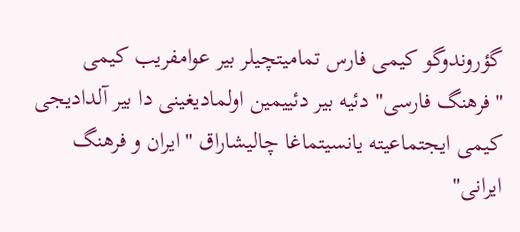گؤروندوگو کیمی فارس تمامیتچیلر بیر عوامفریب کیمی "فرهنگ فارسی" دئیه بیر دئییمین اولمادیغینی دا بیر آلدادیجی کیمی ایجتماعیته یانسیتماغا چالیشاراق "ایران و فرهنگ ایرانی"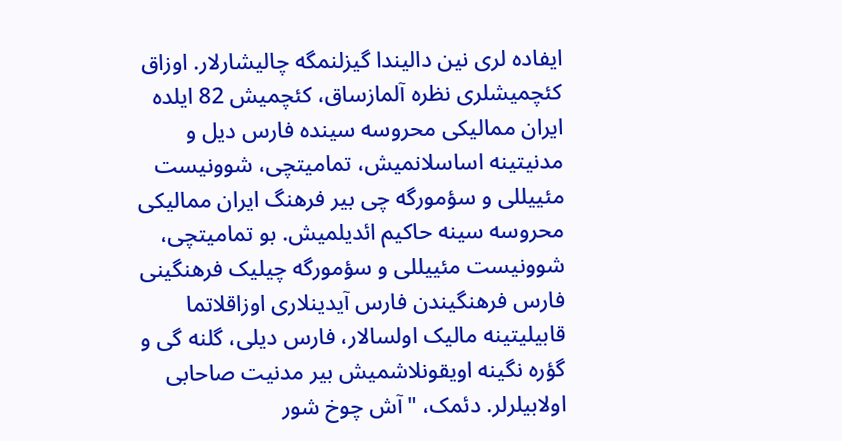ایفاده لری نین دالیندا گیزلنمگه چالیشارلار. اوزاق کئچمیشلری نظره آلمازساق، کئچمیش 82 ایلده ایران ممالیکی محروسه سینده فارس دیل و مدنیتینه اساسلانمیش، تمامیتچی، شوونیست مئییللی و سؤمورگه چی بیر فرهنگ ایران ممالیکی محروسه سینه حاکیم ائدیلمیش. بو تمامیتچی، شوونیست مئییللی و سؤمورگه چیلیک فرهنگینی فارس فرهنگیندن فارس آیدینلاری اوزاقلاتما قابیلیتینه مالیک اولسالار، فارس دیلی، گلنه گی و گؤره نگینه اویقونلاشمیش بیر مدنیت صاحابی اولابیلرلر. دئمک، "آش چوخ شور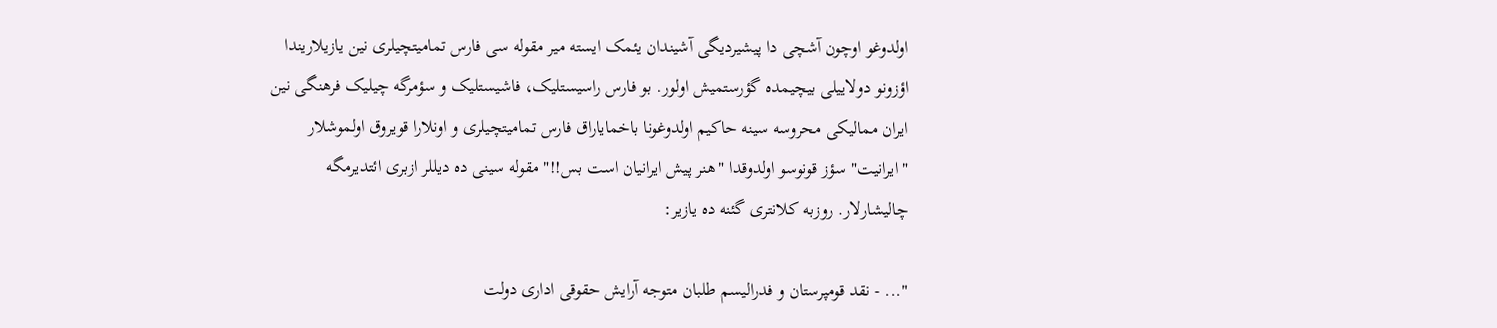اولدوغو اوچون آشچی دا پیشیردیگی آشیندان یئمک ایسته میر مقوله سی فارس تمامیتچیلری نین یازیلاریندا اؤزونو دولاییلی بیچیمده گؤرستمیش اولور. بو فارس راسیستلیک، فاشیستلیک و سؤمرگه چیلیک فرهنگی نین ایران ممالیکی محروسه سینه حاکیم اولدوغونا باخمایاراق فارس تمامیتچیلری و اونلارا قویروق اولموشلار "ایرانیت" سؤز قونوسو اولدوقدا "هنر پیش ایرانیان است بس!!" مقوله سینی ده دیللر ازبری ائتدیرمگه چالیشارلار. روزبه کلانتری گئنه ده یازیر:

"... - نقد قومپرستان و فدرالیسم طلبان متوجه آرایش حقوقی اداری دولت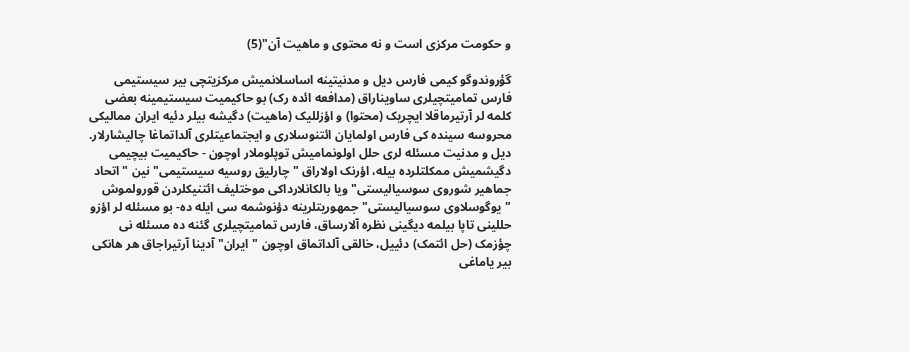و حکومت مرکزی است و نه محتوی و ماهیت آن"(5)

گؤروندوگو کیمی فارس دیل و مدنیتینه اساسلانمیش مرکزیتچی بیر سیستیمی فارس تمامیتچیلری ساویناراق (مدافعه ائده رک) بو حاکیمیت سیستیمینه بعضی کلمه لر آرتیرماقلا ایچریک (محتوا) و اؤزللیک (ماهیت) دگیشه بیلر دئیه ایران ممالیکی محروسه سینده کی فارس اولمایان ائتنوسلاری و ایجتماعیتلری آلداتماغا چالیشارلار. دیل و مدنیت مسئله لری حلل اولونمامیش توپلوملار اوچون - حاکیمیت بیچیمی دگیشمیش ممکلتلرده بیله، اؤرنک اولاراق "چارلیق روسیه سیستیمی" نین "اتحاد جماهیر شوروی سوسیالیستی" ویا بالکانلارداکی موختلیف ائتنیکلردن قورولموش "یوگوسلاوی سوسیالیستی" جمهوریتلرینه دؤنوشمه سی ایله ده- بو مسئله لر اؤزو حللینی تاپا بیلمه دیگینی نظره آلارساق، فارس تمامیتچیلری گئنه ده مسئله نی چؤزمک (حل ائتمک) دئییل، خالقی آلداتماق اوچون "ایران" آدینا آرتیراجاق هر هانکی بیر یاماغی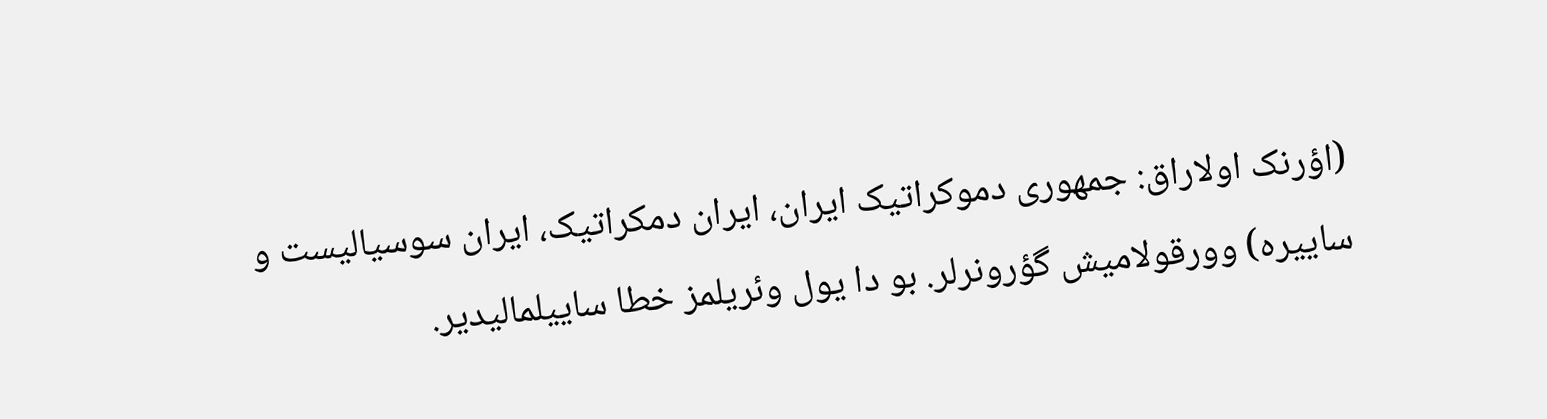(اؤرنک اولاراق: جمهوری دموکراتیک ایران، ایران دمکراتیک، ایران سوسیالیست و ساییره) وورقولامیش گؤرونرلر. بو دا یول وئریلمز خطا ساییلمالیدیر.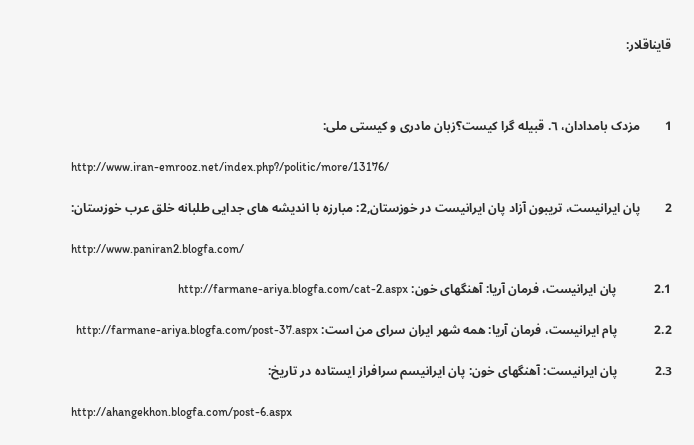قایناقلار:



1        مزدک بامدادان، ٦. قبیله گرا کیست؟زبان مادری و کیستی ملی:

http://www.iran-emrooz.net/index.php?/politic/more/13176/

2        پان ایرانیست، تریبون آزاد پان ایرانیست در خوزستان,2: مبارزه با اندیشه های جدایی طلبانه خلق عرب خوزستان:

http://www.paniran2.blogfa.com/

2.1            پان ایرانیست، فرمان آریا: آهنگهای خون: http://farmane-ariya.blogfa.com/cat-2.aspx

2.2            پام ایرانیست، فرمان آریا: همه شهر ایران سرای من است: http://farmane-ariya.blogfa.com/post-37.aspx

2.3            پان ایرانیست: آهنگهای خون: پان ایرانیسم سرافراز ایستاده در تاریخ:

http://ahangekhon.blogfa.com/post-6.aspx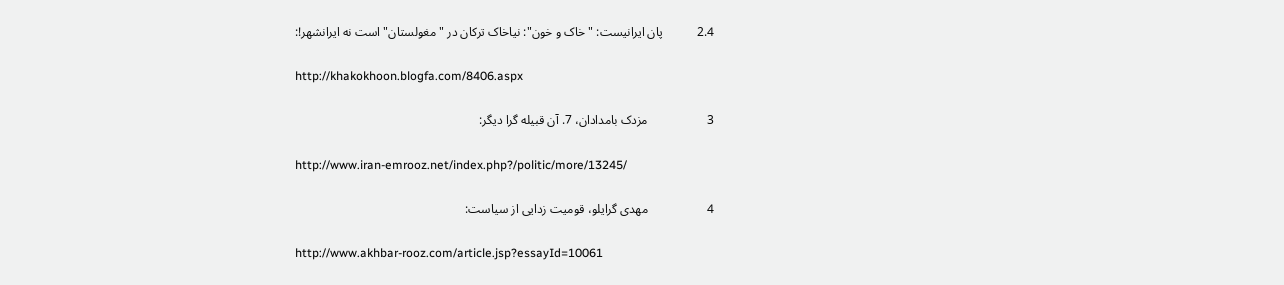2.4           پان ایرانیست: "خاک و خون": نیاخاک ترکان در "مغولستان" است نه ایرانشهر!:

http://khakokhoon.blogfa.com/8406.aspx

3                   مزدک بامدادان، 7. آن قبیله گرا دیگر:

http://www.iran-emrooz.net/index.php?/politic/more/13245/

4                   مهدی گرایلو، قومیت زدایی از سیاست:

http://www.akhbar-rooz.com/article.jsp?essayId=10061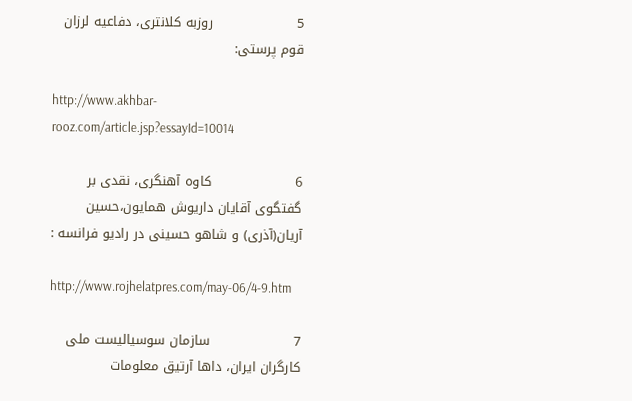5                   روزبه کلانتری، دفاعیه لرزان قوم پرستی:

http://www.akhbar-rooz.com/article.jsp?essayId=10014

6                   کاوه آهنگری، نقدی بر گفتگوی آقایان داریوش همایون،حسین آریان(آذری) و شاهو حسینی در رادیو فرانسه :

http://www.rojhelatpres.com/may-06/4-9.htm

7                   سازمان سوسیالیست ملی کارگران ایران، داها آرتیق معلومات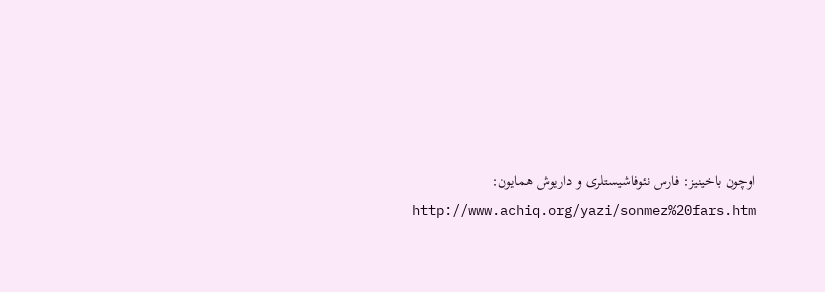اوچون باخینیز: فارس نئوفاشیستلری و داریوش همایون:  http://www.achiq.org/yazi/sonmez%20fars.htm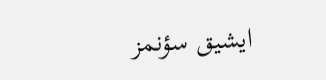ایشیق سؤنمز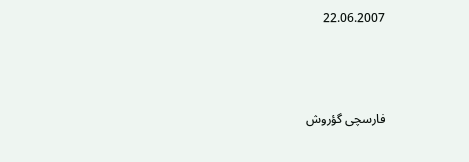22.06.2007



فارسچی گؤروش